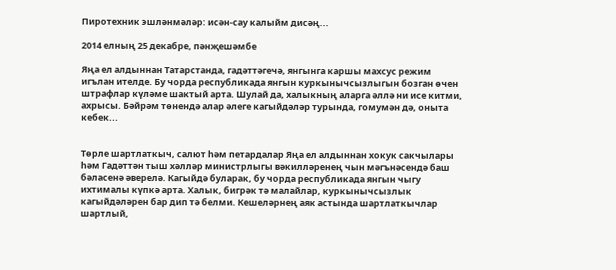Пиротехник эшләнмәләр: исән-сау калыйм дисәң...

2014 елның 25 декабре, пәнҗешәмбе

Яңа ел алдыннан Татарстанда, гадәттәгечә, янгынга каршы махсус режим игълан ителде. Бу чорда республикада янгын куркынычсызлыгын бозган өчен штрафлар күләме шактый арта. Шулай да, халыкның аларга әллә ни исе китми, ахрысы. Бәйрәм төнендә алар әлеге кагыйдәләр турында, гомумән дә, оныта кебек...


Төрле шартлаткыч, салют һәм петардалар Яңа ел алдыннан хокук сакчылары һәм Гадәттән тыш хәлләр министрлыгы вәкилләренең чын мәгънәсендә баш бәласенә әверелә. Кагыйдә буларак, бу чорда республикада янгын чыгу ихтималы күпкә арта. Халык, бигрәк тә малайлар, куркынычсызлык кагыйдәләрен бар дип тә белми. Кешеләрнең аяк астында шартлаткычлар шартлый,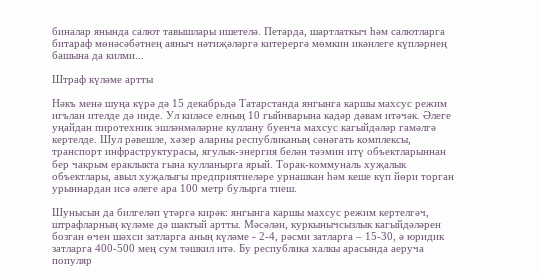биналар янында салют тавышлары ишетелә. Петарда, шартлаткыч һәм салютларга битараф мөнәсәбәтнең аяныч нәтиҗәләргә китерергә мөмкин икәнлеге күпләрнең башына да килми...

Штраф күләме артты

Нәкъ менә шуңа күрә дә 15 декабрьдә Татарстанда янгынга каршы махсус режим игълан ителде дә инде. Ул киләсе елның 10 гыйнварына кадәр дәвам итәчәк. Әлеге уңайдан пиротехник эшләнмәләрне куллану буенча махсус кагыйдәләр гамәлгә кертелде. Шул рәвешле, хәзер аларны республиканың сәнәгать комплексы, транспорт инфраструктурасы, ягулык-энергия белән тәэмин итү объектларыннан бер чакрым ераклыкта гына кулланырга ярый. Торак-коммуналь хуҗалык объектлары, авыл хуҗалыгы предприятиеләре урнашкан һәм кеше күп йөри торган урыннардан исә әлеге ара 100 метр булырга тиеш.

Шунысын да билгеләп үтәргә кирәк: янгынга каршы махсус режим кертелгәч, штрафларның күләме дә шактый артты. Мәсәлән, куркынычсызлык кагыйдәләрен бозган өчен шәхси затларга аның күләме - 2-4, рәсми затларга – 15-30, ә юридик затларга 400-500 мең сум тәшкил итә. Бу республика халкы арасында аеруча популяр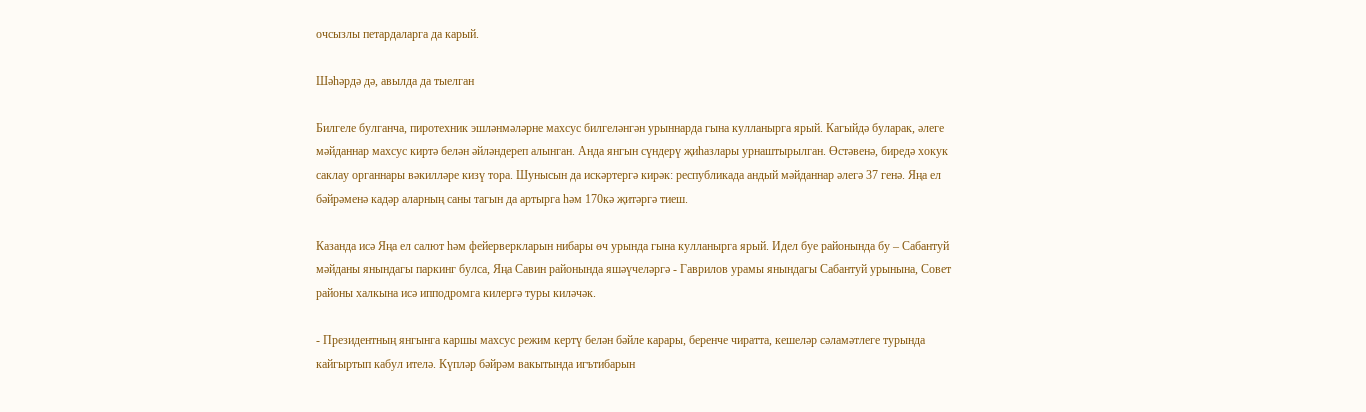очсызлы петардаларга да карый.

Шәһәрдә дә, авылда да тыелган

Билгеле булганча, пиротехник эшләнмәләрне махсус билгеләнгән урыннарда гына кулланырга ярый. Кагыйдә буларак, әлеге мәйданнар махсус киртә белән әйләндереп алынган. Анда янгын сүндерү җиһазлары урнаштырылган. Өстәвенә, биредә хокук саклау органнары вәкилләре кизү тора. Шунысын да искәртергә кирәк: республикада андый мәйданнар әлегә 37 генә. Яңа ел бәйрәменә кадәр аларның саны тагын да артырга һәм 170кә җитәргә тиеш.

Казанда исә Яңа ел салют һәм фейерверкларын нибары өч урында гына кулланырга ярый. Идел буе районында бу – Сабантуй мәйданы янындагы паркинг булса, Яңа Савин районында яшәүчеләргә - Гаврилов урамы янындагы Сабантуй урынына, Совет районы халкына исә ипподромга килергә туры киләчәк.

- Президентның янгынга каршы махсус режим кертү белән бәйле карары, беренче чиратта, кешеләр сәламәтлеге турында кайгыртып кабул ителә. Күпләр бәйрәм вакытында игътибарын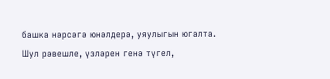башка нәрсәгә юнәлдерә, уяулыгын югалта. Шул рәвешле, үзләрен генә түгел,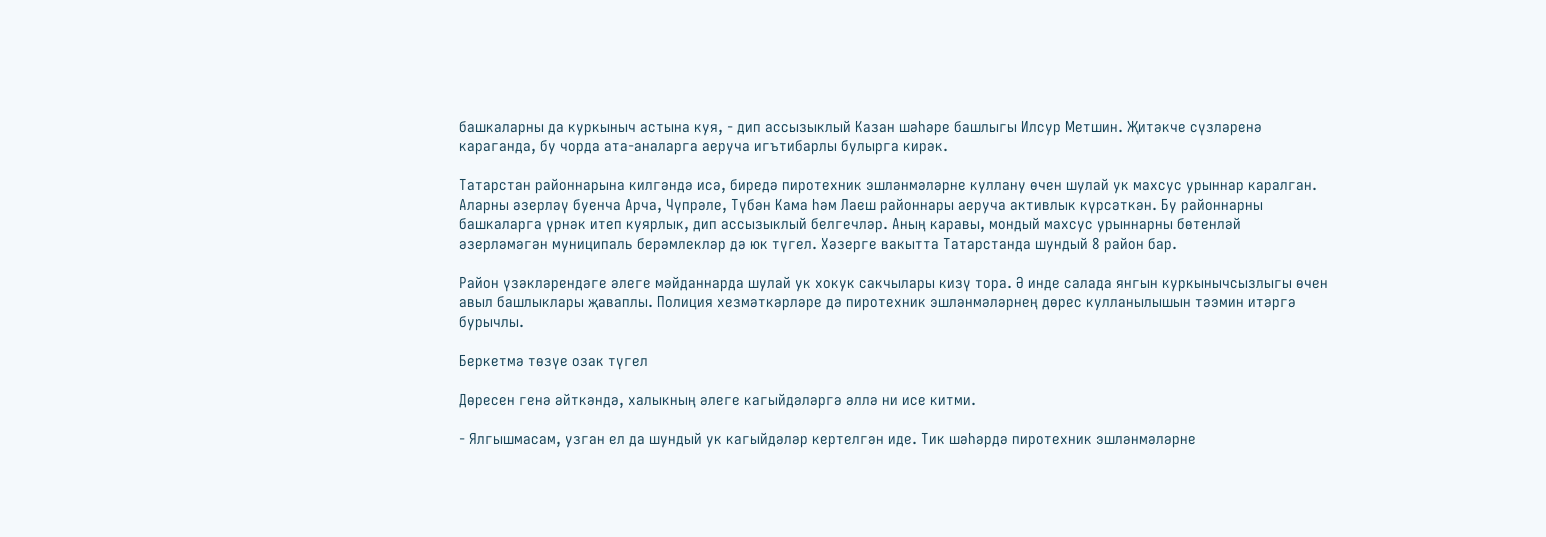башкаларны да куркыныч астына куя, - дип ассызыклый Казан шәһәре башлыгы Илсур Метшин. Җитәкче сүзләренә караганда, бу чорда ата-аналарга аеруча игътибарлы булырга кирәк.

Татарстан районнарына килгәндә исә, биредә пиротехник эшләнмәләрне куллану өчен шулай ук махсус урыннар каралган. Аларны әзерләү буенча Арча, Чүпрәле, Түбән Кама һәм Лаеш районнары аеруча активлык күрсәткән. Бу районнарны башкаларга үрнәк итеп куярлык, дип ассызыклый белгечләр. Аның каравы, мондый махсус урыннарны бөтенләй әзерләмәгән муниципаль берәмлекләр дә юк түгел. Хәзерге вакытта Татарстанда шундый 8 район бар.

Район үзәкләрендәге әлеге мәйданнарда шулай ук хокук сакчылары кизү тора. Ә инде салада янгын куркынычсызлыгы өчен авыл башлыклары җаваплы. Полиция хезмәткәрләре дә пиротехник эшләнмәләрнең дөрес кулланылышын тәэмин итәргә бурычлы.

Беркетмә төзүе озак түгел

Дөресен генә әйткәндә, халыкның әлеге кагыйдәләргә әллә ни исе китми.

- Ялгышмасам, узган ел да шундый ук кагыйдәләр кертелгән иде. Тик шәһәрдә пиротехник эшләнмәләрне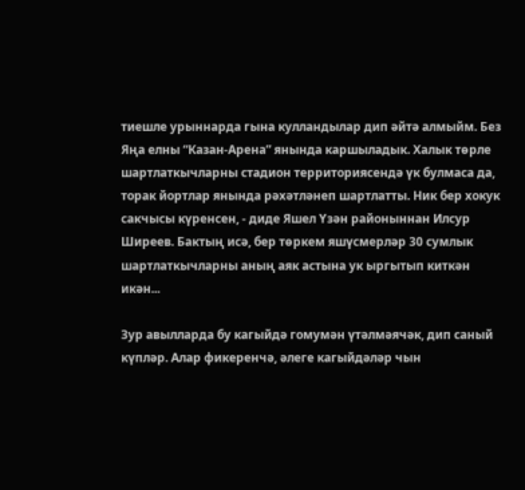тиешле урыннарда гына кулландылар дип әйтә алмыйм. Без Яңа елны “Казан-Арена” янында каршыладык. Халык төрле шартлаткычларны стадион территориясендә үк булмаса да, торак йортлар янында рәхәтләнеп шартлатты. Ник бер хокук сакчысы күренсен, - диде Яшел Үзән районыннан Илсур Ширеев. Бактың исә, бер төркем яшүсмерләр 30 сумлык шартлаткычларны аның аяк астына ук ыргытып киткән икән...

Зур авылларда бу кагыйдә гомумән үтәлмәячәк, дип саный күпләр. Алар фикеренчә, әлеге кагыйдәләр чын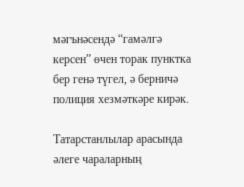мәгънәсендә “гамәлгә керсен” өчен торак пунктка бер генә түгел, ә берничә полиция хезмәткәре кирәк.

Татарстанлылар арасында әлеге чараларның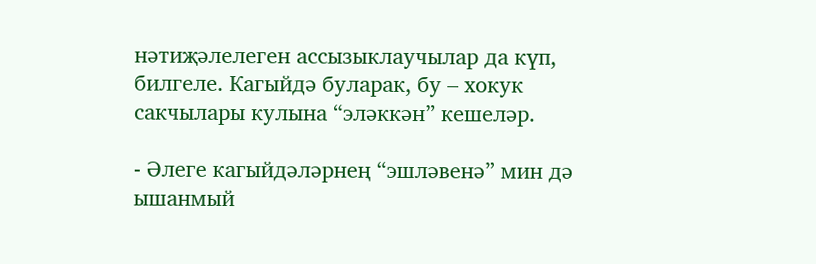нәтиҗәлелеген ассызыклаучылар да күп, билгеле. Кагыйдә буларак, бу – хокук сакчылары кулына “эләккән” кешеләр.

- Әлеге кагыйдәләрнең “эшләвенә” мин дә ышанмый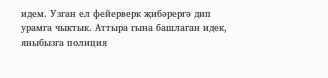идем. Узган ел фейерверк җибәрергә дип урамга чыктык. Аттыра гына башлаган идек, яныбызга полиция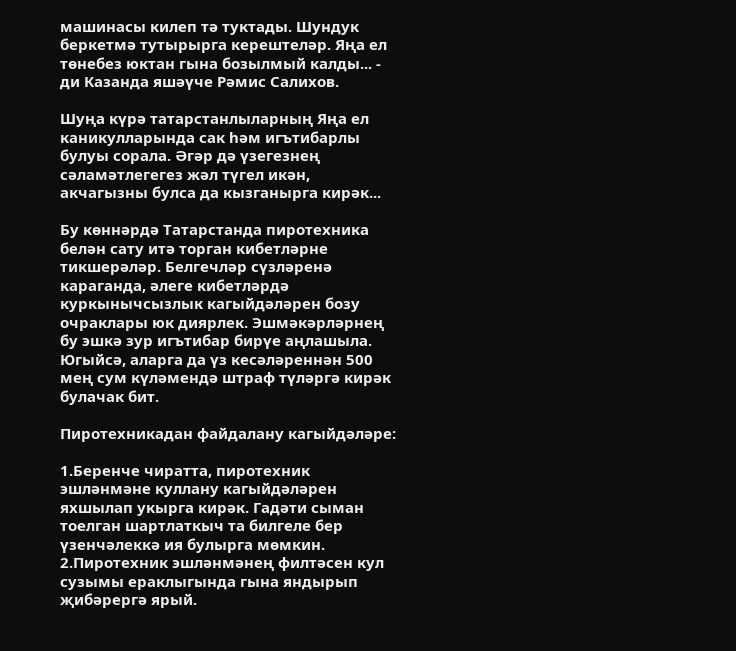машинасы килеп тә туктады. Шундук беркетмә тутырырга керештеләр. Яңа ел төнебез юктан гына бозылмый калды... - ди Казанда яшәүче Рәмис Салихов.

Шуңа күрә татарстанлыларның Яңа ел каникулларында сак һәм игътибарлы булуы сорала. Әгәр дә үзегезнең сәламәтлегегез жәл түгел икән, акчагызны булса да кызганырга кирәк...

Бу көннәрдә Татарстанда пиротехника белән сату итә торган кибетләрне тикшерәләр. Белгечләр сүзләренә караганда, әлеге кибетләрдә куркынычсызлык кагыйдәләрен бозу очраклары юк диярлек. Эшмәкәрләрнең бу эшкә зур игътибар бирүе аңлашыла. Югыйсә, аларга да үз кесәләреннән 500 мең сум күләмендә штраф түләргә кирәк булачак бит.

Пиротехникадан файдалану кагыйдәләре:

1.Беренче чиратта, пиротехник эшләнмәне куллану кагыйдәләрен яхшылап укырга кирәк. Гадәти сыман тоелган шартлаткыч та билгеле бер үзенчәлеккә ия булырга мөмкин.
2.Пиротехник эшләнмәнең филтәсен кул сузымы ераклыгында гына яндырып җибәрергә ярый.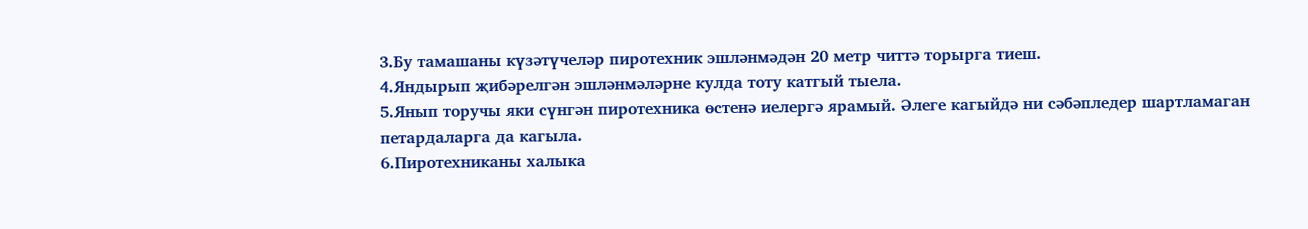3.Бу тамашаны күзәтүчеләр пиротехник эшләнмәдән 20 метр читтә торырга тиеш.
4.Яндырып җибәрелгән эшләнмәләрне кулда тоту катгый тыела.
5.Янып торучы яки сүнгән пиротехника өстенә иелергә ярамый. Әлеге кагыйдә ни сәбәпледер шартламаган петардаларга да кагыла.
6.Пиротехниканы халыка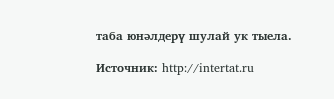таба юнәлдерү шулай ук тыела.

Источник: http://intertat.ru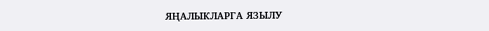ЯҢАЛЫКЛАРГА ЯЗЫЛУ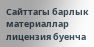Сайттагы барлык материаллар лицензия буенча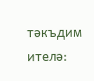тәкъдим ителә: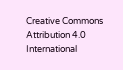Creative Commons Attribution 4.0 International